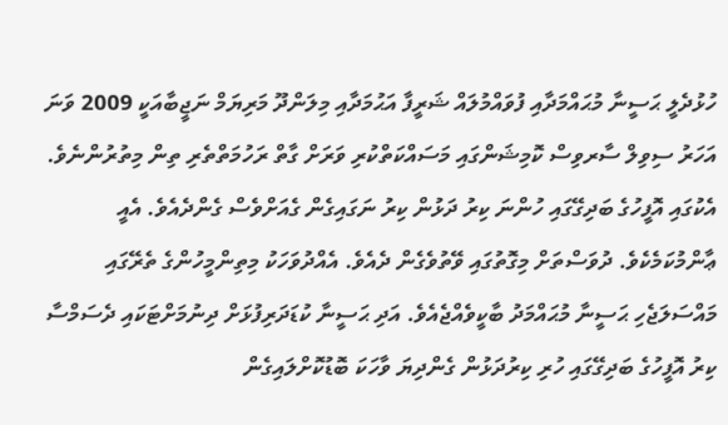ހުޅުދެލީ ޙަސީނާ މުޙައްމަދާއި ފުވައްމުލައް ޝަރީފާ އަޙުމަދާއި މިލަންދޫ މަރިޔަމް ނަޖީބާއަކީ 2009 ވަނަ އަހަރު ސިވިލް ސާރވިސް ކޮމިޝަންގައި މަސައްކަތްކުރި ވަރަށް ގާތް ރަހުމަތްތެރި ތިން މިތުރުންނެވެ. އެކުގައި އޮފީހުގެ ބަދިގޭގައި ހުންނަ ކިރު ދަޅުން ކިރު ނަގައިގެން ގެއަށްވެސް ގެންދެއެވެ. އެއީ ޢާންމުކަމެކެވެ. ދުވަސްތަށް މިގޮތުގައި ވޭތުވެގެން ދެއެވެ. އެއްދުވަހަކު މިތިންމީހުންގެ ތެރޭގައި މައްސަލަޖެހި ޙަސީނާ މުޙައްމަދު ބާކީވެއްޖެއެވެ. އަދި ޙަސީނާ ކުޑަދަރިފުޅަށް ދިނުމަށްޓަކައި ދެސަމްސާ ކިރު އޮފީހުގެ ބަދިގޭގައި ހުރި ކިރުދަޅުން ގެންދިޔަ ވާހަކަ ބޮޑުކޮށްލައިގެން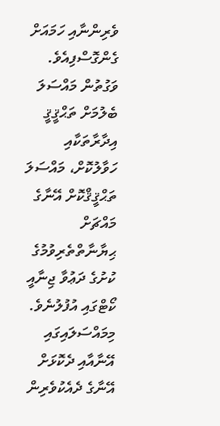ވެރިންނާއި ހަމައަށް ގެންގޮސްފިއެވެ. ވަގުތުން މައްސަލަ ބެލުމަށް ތަޙްޤީޤީ އިދާރާތަކާއި ހަވާލުކޮށް، މައްސަލަ ތަޙްޤީޤްކޮށް އޭނާގެ މައްޗަށް ޙިޔާނާތްތެރިވުމުގެ ކުށުގެ ދަޢުވާ ޖިނާއީ ކޯޓްގައި އުފުލުނެވެ. މިމައްސަލައިގައި އޭނާއާއި ދެކޮޅަށް އޭނާގެ ދެއެކުވެރިން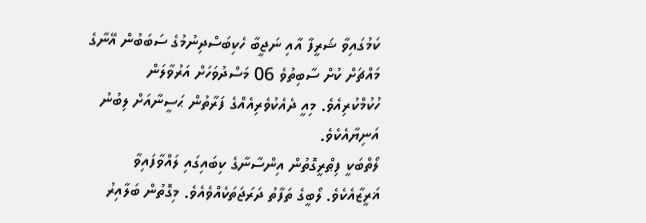ކަމުގައިވާ ޝަރީފާ އާއި ނަޖީބާ ހެކިބަސްދިނުމުގެ ސަބަބުން އޭނާގެ މައްޗަށް ކުށް ސާބިތުވެ 06 މަސްދުވަހަށް އަރުވާލަން ހުކުމްކުރިއެވެ. މިއީ ދެއެކުވެރިއެއްގެ ފަރާތުން ޙަސީނާއަށް ލިބުނު އަނިޔާއެކެވެ.
ލޯތްބަކީ ފިޠްރީގޮތުން އިންސާނާގެ ކިބައިގައި ލައްވާފައިވާ ޣަރީޒާއެކެވެ. ލޯބީގެ ތަފާތު ދަރަޖަތަކެއްވެއެވެ. މިގޮތުން ބަލާއިރު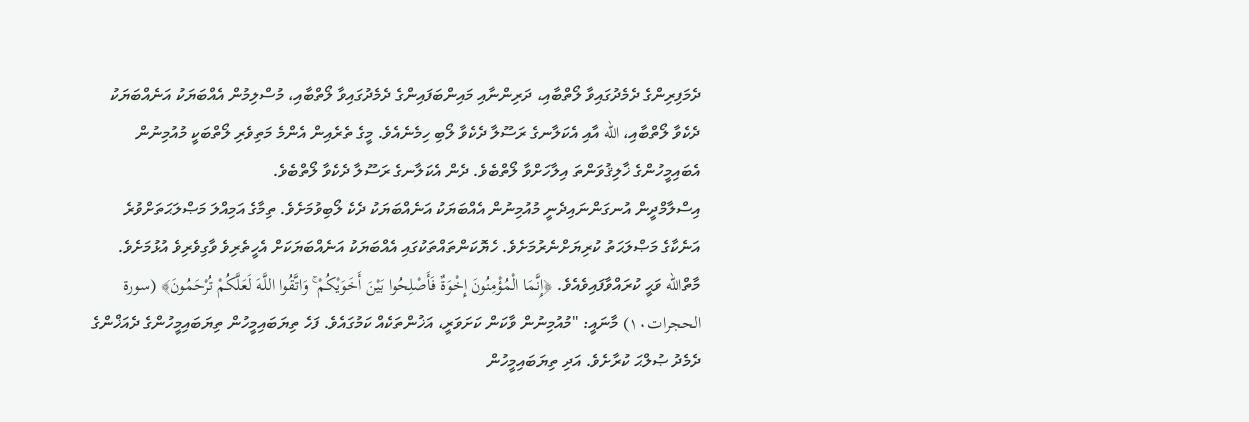ދެމަފިރިންގެ ދެމެދުގައިވާ ލޯތްބާއި، ދަރިންނާއި މައިންބަފައިންގެ ދެމެދުގައިވާ ލޯތްބާއި، މުސްލިމުން އެއްބަޔަކު އަނެއްބަޔަކު ދެކެވާ ލޯތްބާއި، الله އާއި އެކަލާނގެ ރަސޫލާ ދެކެވާ ލޯބި ހިމެނެއެވެ. މީގެ ތެރެއިން އެންމެ މަތިވެރި ލޯތްބަކީ މުއުމިނުން އެބައިމީހުންގެ ޚާލިޤުވަންތަ އިލާހަށްވާ ލޯތްބެވެ. ދެން އެކަލާނގެ ރަސޫލާ ދެކެވާ ލޯތްބެވެ.
އިސްލާމްދީން އުނގަންނައިދެނީ މުއުމިނުން އެއްބަޔަކު އަނެއްބަޔަކު ދެކެ ލޯބިވުމަށެވެ. ތިމާގެ އަމިއްލަ މަޞްލަޙަތަށްވުރެ އަނެކާގެ މަޞްލަޙަތު ކުރިޔަށްނެރުމަށެވެ. ހެޔޮކަންތައްތަކުގައި އެއްބަޔަކު އަނެއްބަޔަކަށް އެހީތެރިވެ ވާގިވެރިވެ އުޅުމަށެވެ. މާތްالله ވަޙީ ކުރައްވާފައިވެއެވެ. ﴿إِنَّمَا الْمُؤْمِنُونَ إِخْوَةٌ فَأَصْلِحُوا بَيْنَ أَخَوَيْكُمْ ۚ وَاتَّقُوا اللَّـهَ لَعَلَّكُمْ تُرْحَمُونَ﴾ (سورة الحجرات١٠) މާނައީ: "މުއުމިނުން ވާކަން ކަށަވަރީ، އަޚުންތަކެއް ކަމުގައެވެ. ފަހެ ތިޔަބައިމީހުން ތިޔަބައިމީހުންގެ ދެއަޚްންގެ ދެމެދު ޞުލްޙަ ކުރާށެވެ. އަދި ތިޔަބައިމީހުން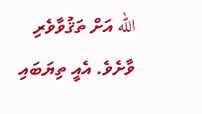الله އަށް ތަޤުވާވެރި ވާށެވެ. އެއީ ތިޔަބައި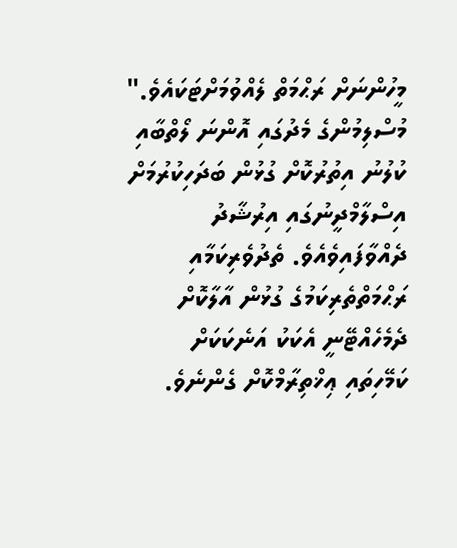މީހުންނަށް ރަޙްމަތް ލެއްވުމަށްޓަކައެވެ."
މުސްލިމުންގެ މެދުގައި އޮންނަ ލޯތްބާއި ކުލުނު އިތުރުކޮށް ގުޅުން ބަދަހިކުރުމަށް އިސްލާމްދީނުގައި އިރުޝާދު ދެއްވާފައިވެއެވެ. ތެދުވެރިކަމާއި ރަޙްމަތްތެރިކަމުގެ ގުޅުން އާލާކޮށް ދެމެހެއްޓޭނީ އެކަކު އަނެކަކަށް ކަމޭހިތައި ޢިޚްތިރާމްކޮށް ގެންނެވެ.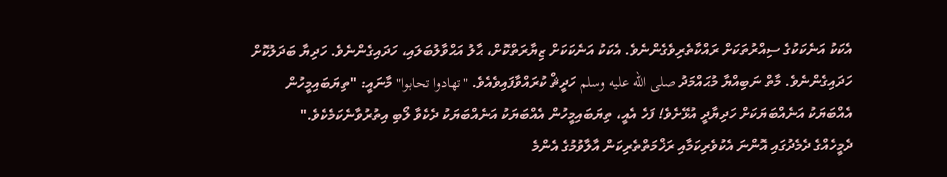އެކަކު އަނެކަކުގެ ސިއްރުތަކަށް ރައްކާތެރިވެގެންނެވެ. އެކަކު އަނެކަކަށް ޒިޔާރަތްކޮށް، ޙާލު އަޙްވާލުބަލައި، ހަދައިގެންނެވެ. ހަދިޔާ ބަދަލުކޮށް ހަދައިގެންނެވެ. މާތް ނަބިއްޔާ މުޙައްމަދު صلى الله عليه وسلم ހަދީޘް ކުރައްވާފައިވެއެވެ. "تهادوا تحابوا" މާނައީ: "ތިޔަބައިމީހުން އެއްބަޔަކު އަނެއްބަޔަކަށް ހަދިޔާދީ އުޅޭށެވެ! ފަހެ އެއީ، ތިޔަބައިމީހުން އެއްބަޔަކު އަނެއްބަޔަކު ދެކެވާ ލޯބި އިތުރުވާނެކަމެކެވެ."
ދެމީހެއްގެ ދެމެދުގައި އޮންނަ އެކުވެރިކަމާއި ރަޚްމަތްތެރިކަން އާލާވުމުގެ އެންމެ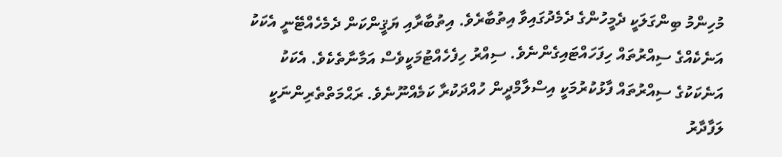މުހިންމު ބިންގަލަކީ ދެމީހުންގެ ދެމެދުގައިވާ އިތުބާރެވެ. އިތުބާރާއި ޔަޤީންކަން ދެމެހެއްޓޭނީ އެކަކު އަނެކެއްގެ ސިއްރުތައް ހިފަހައްޓައިގެންނެވެ. ސިއްރު ހިފެހެއްޓުމަކީވެސް އަމާނާތެކެވެ. އެކަކު އަނެކަކުގެ ސިއްރުތައް ފާޅުކުރުމަކީ އިސްލާމްދީން ހުއްދަކުރާ ކަމެއްނޫނެވެ. ރަޙްމަތްތެރިންނަކީ ލަފާދާރު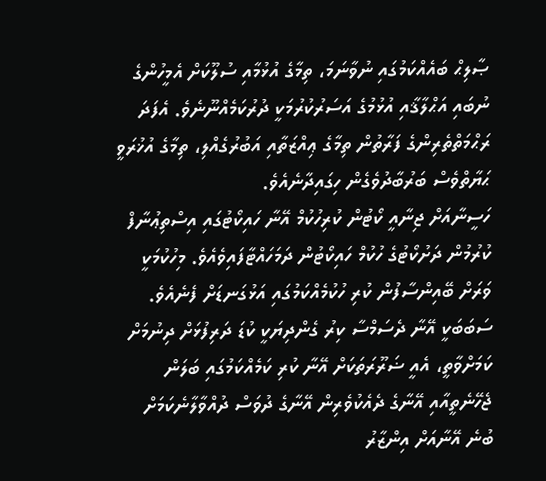ޞާލިޙް ބައެއްކަމުގައި ނުވާނަމަ، ތިމާގެ އުޅުމާއި ސުލޫކަށް އެމީހުންގެ ނުބައި އަޙްލާޤާއި އުޅުމުގެ އަސަރުކުރުމަކީ ދުރުކަމެއްނޫނެވެ. އެފަދަ ރަޙްމަތްތެރިންގެ ފަރާތުން ތިމާގެ ޢިއްޒަތާއި އަބުރުގެއްލި، ތިމާގެ އުޚުރަވީ ޙަޔާތްވެސް ބަރުބާދުވެގެން ހިގައިދާނެއެވެ.
ހަސީނާއަށް ޖިނާއީ ކޯޓުން ކުރިހުކުމް އޭނާ ހައިކޯޓުގައި އިސްތިޢުނާފް ކުރުމުން ދަށުކޯޓުގެ ހުކުމް ހައިކޯޓުން ދަމަހައްޓާފައިވެއެވެ. މިހުކުމަކީ ވަރަށް ބޭއިންސާފުން ކުރި ހުކުމެއްކަމުގައި އަޅުގަނޑަށް ފެނެއެވެ. ސަބަބަކީ އޭނާ ދެސަމްސާ ކިރު ގެންދިޔަކީ ކުޑަ ދަރިފުޅަށް ދިނުމަށް ކަމަށްވާތީ، އެއީ ޟަރޫރަތަކަށް އޭނާ ކުރި ކަމެއްކަމުގައި ބަލަން ޖެހޭނެތީއާއި އޭނާގެ ދެއެކުވެރިން އޭނާގެ ދުވަސް ދުއްވާލާނެކަމަށް ބުނެ އޭނާއަށް އިންޒާރު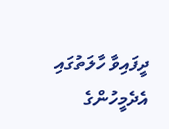ދީފައިވާ ހާލަތުގައި އެދެމީހުންގެ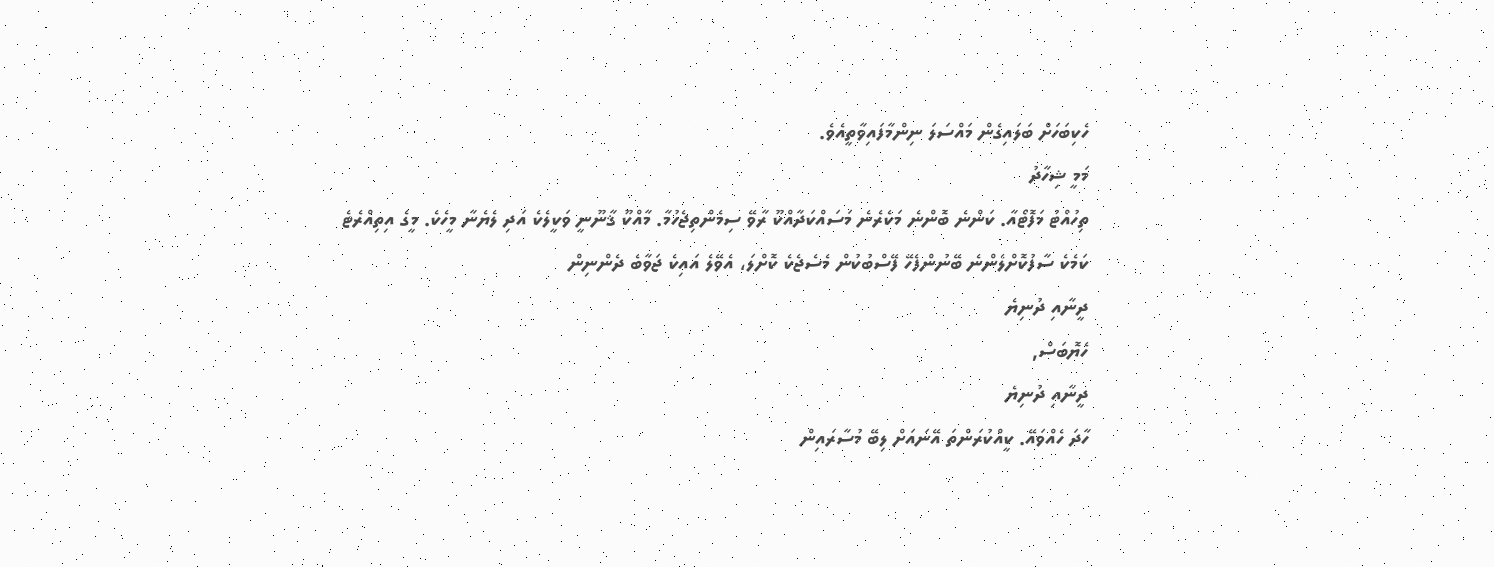ހެކިބަހަށް ބަލައިގެން މައްސަލަ ނިންމާފައިވާތީއެވެ.
މަމީ ޝިހާދު
ތިހުއްޓު މަފޮޓޯއާ. ކަންނެ ބޮންނެ މަކެރެނެ މަސައްކަދާއްކޫ ރާވޭ ސިމެންތިޖެހުމާ. މާއްކޫ ޤާނޫނީ ވަކީލެކެ އަދި ލެޔެނާ މީހެކެ. މީގެ އިތިއްރެޓެ ކަމެކެ ސާފުކޮށްލެންނެ ބޭނުންފެހޭ ފޭސްބުކުން މެސެޖެކެ ކޮށްލަ، އެވޭލެ އައިކެ ޖަވާބެ ދެންނިން
ދީނާއި ދުނިޔެ
ހެޔޮބަސް,
ދީނާއި ދުނިޔެ
ހާދަ ހެއްވައޭ. ކީއްކުރަންތަ އޭނައަށް ލިބޭ މުސާރައިން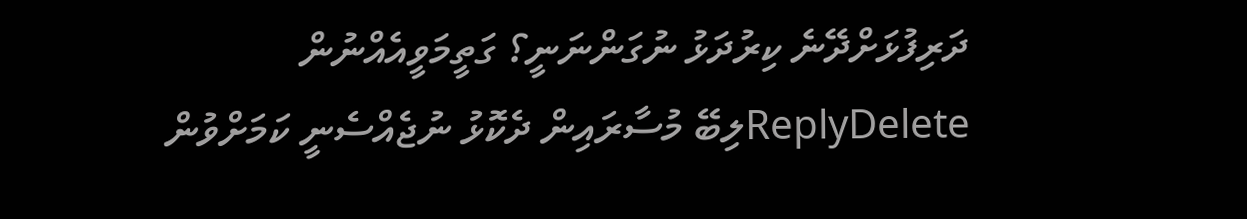ދަރިފުޅަށްދޭނެ ކިރުދަޅު ނުގަންނަނީ؟ ގަތީމަވީއެއްނުން
ReplyDeleteލިބޭ މުސާރައިން ދެކޮޅު ނުޖެއްސެނީ ކަމަށްވުން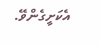އެކަށީގެންވޭ.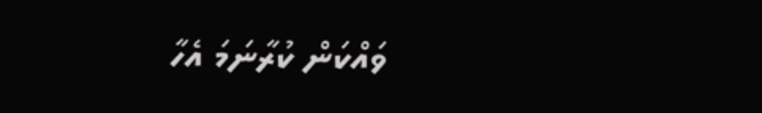ވައްކަން ކުރާނަމަ އެހާ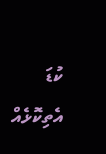ކުޑަ އެތިކޮޅެއް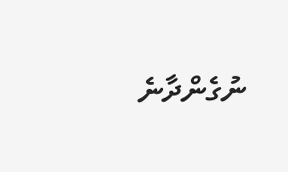ނުގެންދާނެ